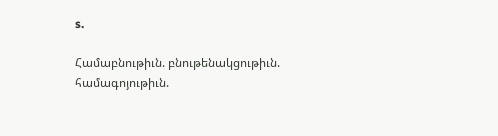s.

Համաբնութիւն. բնութենակցութիւն. համագոյութիւն.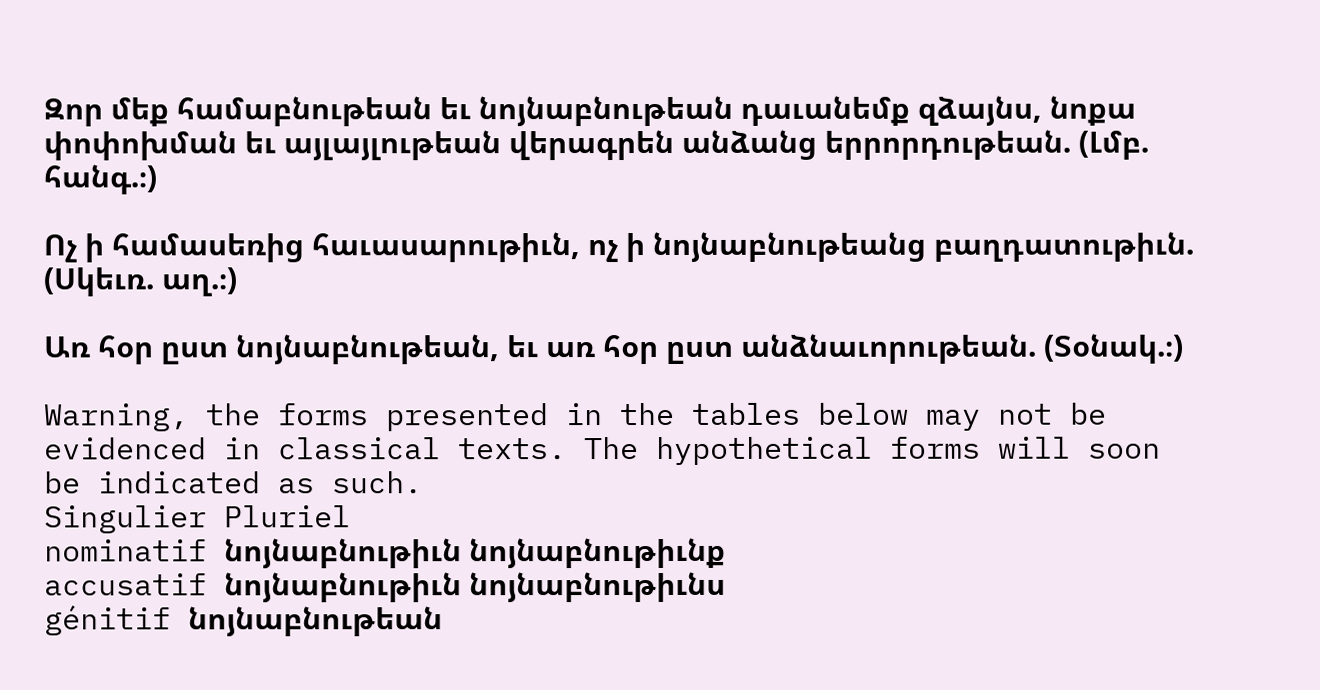Զոր մեք համաբնութեան եւ նոյնաբնութեան դաւանեմք զձայնս, նոքա փոփոխման եւ այլայլութեան վերագրեն անձանց երրորդութեան. (Լմբ. հանգ.։)

Ոչ ի համասեռից հաւասարութիւն, ոչ ի նոյնաբնութեանց բաղդատութիւն. (Սկեւռ. աղ.։)

Առ հօր ըստ նոյնաբնութեան, եւ առ հօր ըստ անձնաւորութեան. (Տօնակ.։)

Warning, the forms presented in the tables below may not be evidenced in classical texts. The hypothetical forms will soon be indicated as such.
Singulier Pluriel
nominatif նոյնաբնութիւն նոյնաբնութիւնք
accusatif նոյնաբնութիւն նոյնաբնութիւնս
génitif նոյնաբնութեան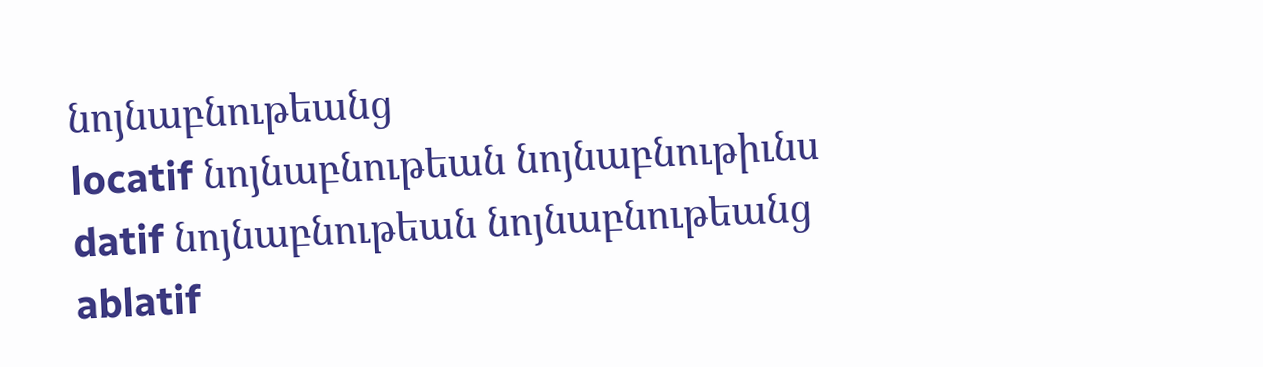նոյնաբնութեանց
locatif նոյնաբնութեան նոյնաբնութիւնս
datif նոյնաբնութեան նոյնաբնութեանց
ablatif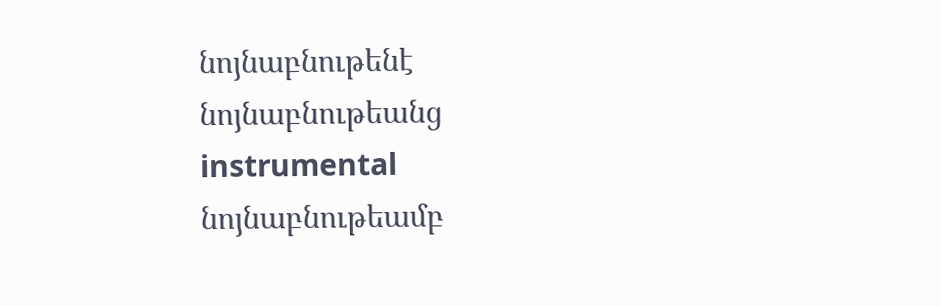նոյնաբնութենէ նոյնաբնութեանց
instrumental նոյնաբնութեամբ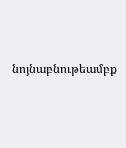նոյնաբնութեամբք